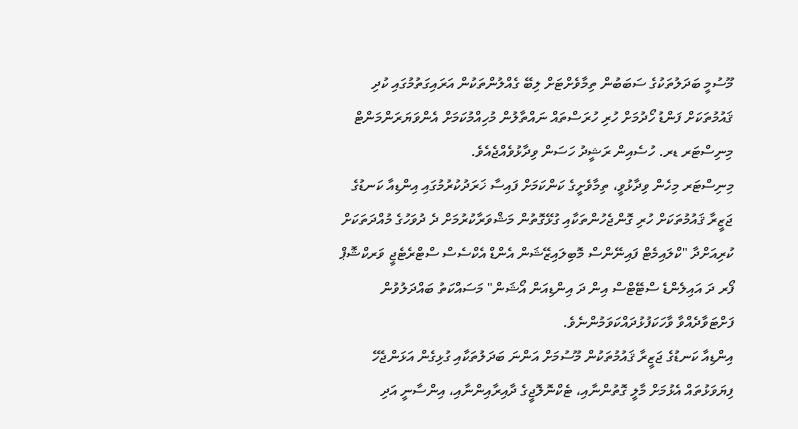މޫސުމީ ބަދަލުތަކުގެ ސަބަބުން ތިމާވެށްޓަށް ލިބޭ ގެއްލުންތަކުން އަރައިގަތުމުގައި ކުދި ޤައުމުތަކަށް ފަންޑު ހޯދުމަށް ހުރި ހުރަސްތައް ނައްތާލުން މުހިއްމުކަމަށް އެންވަޔަރަންމަންޓް މިނިސްޓަރ ޑރ. ހުސެއިން ރަޝީދު ހަސަން ވިދާޅުވެއްޖެއެވެ.
މިނިސްޓަރ މިހެން ވިދާޅުވީ، ތިމާވެށީގެ ކަންކަމަށް ފައިސާ ޚަރަދުކުރުމުގައި އިންޑިއާ ކަނޑުގެ ޖަޒީރާ ޤައުމުތަކަށް ހުރި ގޮންޖެހުންތަކާއި ގުޅޭގޮތުން މަޝްވަރާކުރުމަށް ދެ ދުވަހުގެ މުއްދަތަކަށް ކުރިއަށްދާ "ކްލައިމެޓް ފައިނޭންސް މޮބިލައިޒޭޝަން އެންޑް އެކްސެސް ސްޓްރެޓެޖީ ވަރކްޝޮޕް ފޯރ ދަ އައިލެންޑެ ސްޓޭޓްސް އިން ދަ އިންޑިއަން އޯޝަން" މަސައްކަތު ބައްދަލުވުން ފަށްޓަވާދެއްވާ ވާހަކަފުޅުދައްކަވަމުންނެވެ.
އިންޑިއާ ކަނޑުގެ ޖަޒީރާ ޤައުމުތަކުން މޫސުމަށް އަންނަ ބަދަލުތަކާއި ގުޅިގެން އަޅަންޖެހޭ ފިޔަވަޅުތައް އެޅުމަށް މާލީ ގޮތުންނާއި، ޓެކްނޮލޮޖީގެ ދާއިރާއިންނާއި، އިންސާނީ އަދި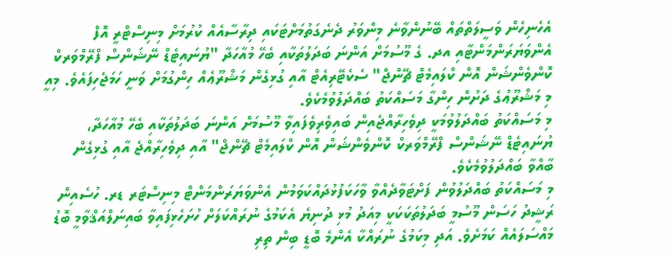އެހެނިހެން ވަސީލަތްތައް ބޭނުންވާނެ މިންވަރު ދެނެގަތުމަށްޓަކައި ދިރާސާއެއް ކުރުމަށް މިނިސްޓްރީ އޮފް އެންވަޔަރަންމަންޓާއި އދ. ގެ މޫސުމަށް އަންނަ ބަދަލުތަކާއި ބެހޭ މުއާހަދާ "ޔުނައިޓެޑް ނޭޝަންސް ފްރޭމްވަރކް ކޮންވެންޝަން އޮން ކްލައިމެޓް ޗޭންޖް" ސެކެޓޭރިއެޓް އާއި ގުޅިގެން މަޝްރޫޢެއް ހިންގުމަށް ވަނީ ހަމަޖެހިފައެވެ. މިއީ މި މަޝްރޫޢުގެ ދަށުން ހިންގާ މަސައްކަތު ބައްދަލުވުމެކެވެ.
މި މަސައްކަތު ބައްދަލުވުމަކީ ދިވެހިރާއްޖެއިން ބައިވެރިވެފައިވާ މޫސުމަށް އަންނަ ބަދަލުތަކާއި ބެހޭ މުއާހަދާ، ޔުނައިޓެޑް ނޭޝަންސް ފްރޭމްވަރކް ކޮންވެންޝަން އޮން ކްލައިމެޓް ޗޭންޖް" އާއި ދިވެހިރާއްޖެ އާއި ގުޅިގެން ބާއްވާ ބައްދަލުވުމެކެވެ.
މި މަސައްކަތު ބައްދަލުވުން ފަށްޓަވާދެއްވާ ވާހަކަފުޅުދައްކަވަމުން އެންވަޔަރަންމަންޓް މިނިސްޓަރ ޑރ. ހުސެއިން ރަޝީދު ހަސަން މޫސުމީ ބަދަލުތަކަކަކީ މިއަދު މުޅި ދުނިޔެ އެކަމުގެ ނުރައްކަލަށް ހުށަހެޅިފައިވާ ބައިނަލްއަޤްވާމީ ބޮޑު މައްސަލައެއް ކަމަށެވެ. އަދި މިކަމުގެ ނުރައްކާ އެންމެ ބޮޑީ ބިން ތިރި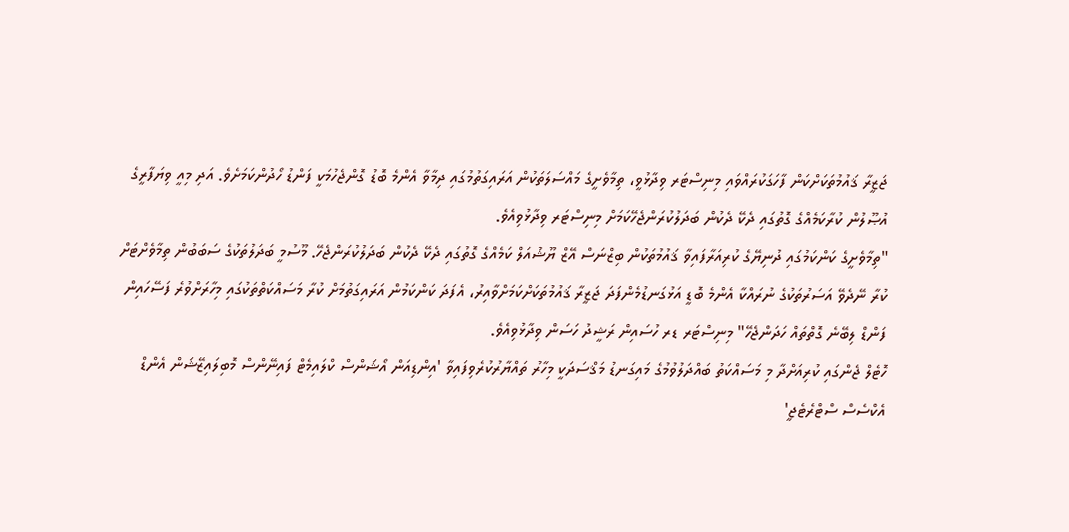ޖަޒީރާ ޤައުމުތަކަށްކަން ފާހަގަކުރައްވައި މިނިސްޓަރ ވިދާޅުވީ، ތިމާވެށީގެ މައްސަލަތަކުން އަރައިގަތުމުގައި ދިމާވާ އެންމެ ބޮޑު ގޮންޖެހުމަކީ ފަންޑު ހޯދުންކަމަށެވެ. އަދި މިއީ ވިޔަފާރީގެ އުޞޫލުން ކުރާކަމެއްގެ ގޮތުގައި ދެކޭ ދެކުން ބަދަލުކުރަންޖެހޭކަމަށް މިނިސްޓަރ ވިދާޅުވިއެވެ.
"ތިމާވެށީގެ ކަންކަމުގައި ދުނިޔޭގެ ކުރިއަރާފައިވާ ޤައުމުތަކުން ބިޒްނަސް އޭޒް ޔޫޝުއަލް ކަމެއްގެ ގޮތުގައި ދެކޭ ދެކުން ބަދަލުކުރަންޖެހޭ. މޫސުމީ ބަދަލުތަކުގެ ސަބަބުން ތިމާވެށްޓަށް ކުރާ ނޭދެވޭ އަސަރުތަކުގެ ނުރައްކާ އެންމެ ބޮޑީ އަޅުގަނޑުމެންފަދަ ޖަޒީރާ ޤައުމުތަކަށްކަމަށްވާއިރު، އެފަދަ ކަންކަމުން އަރައިގަތުމަށް ކުރާ މަސައްކަތްތަކުގައި މިހާރަށްވުރެ ފަސޭހައިން ފަންޑް ލިބޭނެ ގޮތްތައް ހަދަންޖެހޭ" މިނިސްޓަރ ޑރ ހުސައިން ރަޝީދު ހަސަން ވިދާޅުވިއެވެ.
ހޮޓެލް ޖެންގައި ކުރިއަށްދާ މި މަސައްކަތު ބައްދަލުވުމުގެ މައިގަނޑު މަޤްސަދަކީ މިހާރު ތައްޔާރުކުރެވިފައިވާ 'އިންޑިއަން އޯޝަންސް ކްލައިމެޓް ފައިނޭންސް މޮބިލައިޒޭޝަން އެންޑް އެކްސެސް ސްޓްރެޓެޖީ'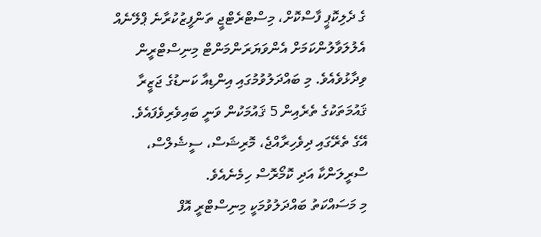ގެ ދެލިކޮޕީ ފާސްކޮށް، މިސްޓްރެޓްޖީ ތަންފީޒުކުރާނެ ޕްލޭނެއް އެލުލަވާލުންކަމަށް އެންވަޔަރަންމަންޓް މިނިސްޓްރީން ވިދާޅުވެއެވެ. މި ބައްދަލުވުމުގައި އިންޑިއާ ކަނޑުގެ ޖަޒީރާ ޤައުމަތަކުގެ ތެރެއިން 5 ޤައުމަކުން ވަނީ ބައިވެރިވެފައެވެ. އޭގެ ތެރޭގައި ދިވެހިރާއްޖެ، މޮރިޝަސް، ސީޝެލްސް، ސްރީލަންކާ އަދި ކޮމޯރޮސް ހިމެނެއެވެ.
މި މަސައްކަތު ބައްދަލުވުމަކީ މިނިސްޓްރީ އޮފް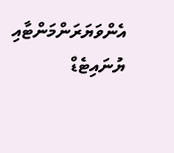އެންވަޔަރަންމަންޓާއި ޔުނައިޓެޑް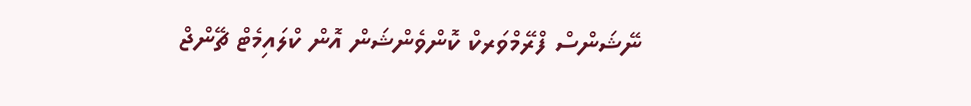ނޭޝަންސް ފްރޭމްވަރކް ކޮންވެންޝަން އޮން ކްލައިމެޓް ޗޭންޖް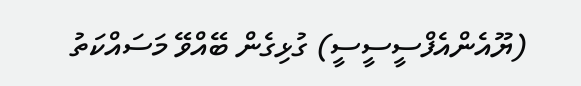(ޔޫއެންއެފްސީސީސީ) ގުޅިގެން ބޭއްވޭ މަސައްކަތު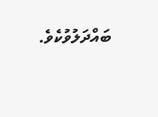ބައްދަލުވުކެވެ.